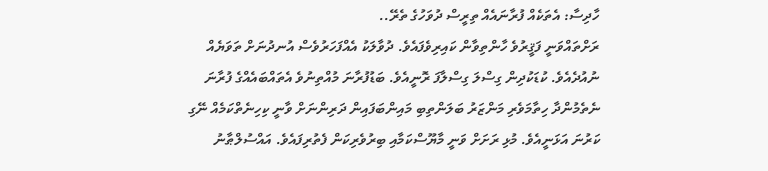ހާދިސާ: އެތަކެއް ފުރާނައެއް ތިރީސް ދުވަހުގެ ތެރޭ..
ރަށްތައްވަނީ ފަޤީރުވެ ހާންތިވާން ކައިރިވެފައެވެ. ދުވާލަކު އެއްފަހަރުވެސް އުނދުނަށް ތަވަޔެއް ނުއުދެއެވެ. ކުޑަކުދިން ގިސްލަ ގިސްލާފަ ރޮނީއެވެ. ބަޑުފުރާނަ މުއްތިނުވެ އެތައްބައެއްގެ ފުރާނަ ނެތެމުންދާ ހިތާމަވެރި މަންޒަރު ބަލަންތިބި މައިންބަފައިން ދަރިންނަށް ވާނީ ކިހިނެތްކަމެއް ނޭގި ކަރުނަ އަޅަނީއެވެ. މުޅި ރަށަށް ވަނީ މާޔޫސްކަމާއި ބިރުވެރިކަން ފެތުރިފައެވެ. އައްސުލްޠާނު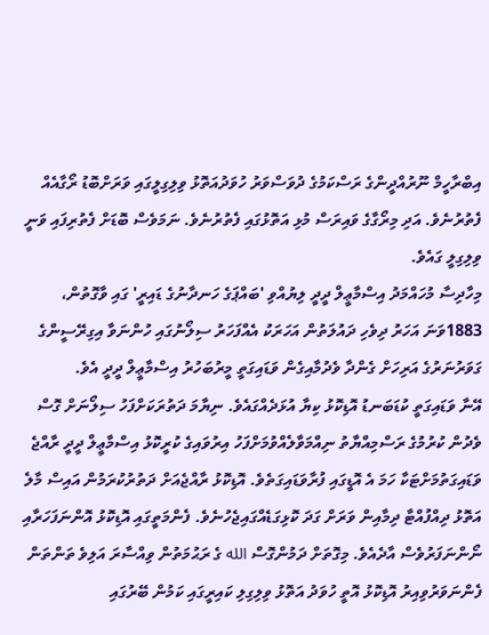އިބްރާހީމް ނޫރުއްދީންގެ ރަސްކަމުގެ ދުވަސްވަރު ހުވަދުއަތޮޅު ވިލިގިލީގައި ވަރަށްބޮޑު ރޯގާއެއް ފެތުރުނެވެ. އަދި މިރޯގާގެ ވައިރަސް މުޅި އަތޮޅުގައި ފެތުރުނެވެ. ނަމަވެސް ބޮޑަށް ފެތުރިފައި ވަނީ ވިލިގިލީ ގައެވެ.
މިހާދިސާ މުހައްމަދު އިސްމާޢީލް ދީދީ ލިޔުއްވި 'ބައްޕަގެ ހަނދާނުގެ ޑައިރީ' ގައި ވާގޮތުން، 1883ވަނަ އަހަރު ދިވެހި ދައުލަތުން އަހަރަކު އެއްފަހަރު ސިލޯނުގައި ހުންނަވާ އިގިރޭސީންގެ ގަވަރުނަރުގެ އަރިހަށް ގެންދާ ވެދުމާއިގެން ވަޑައިގަތީ މީރުބަހުރު އިސްމާޢީލް ދީދީ އެވެ.
އޭނާ ވަޑައިގަތީ ކުޑަބަނޑު އޮޑިކޮޅު ކިޔާ އުޅަދެއްގައެވެ. ނިޔާމަ ދަތުރަކަށްފަހު ސިލޯނަށް ގޮސް ވެދުން ކުރުމުގެ ރަސްމިއްޔާތު ނިއްމަވާލެއްވުމަށްފަހު އިރުވައިގެ ކުރީކޮޅު އިސްމާޢީލް ދީދީ ރާއްޖެ ވަޑައިގަތުމަށްޓަކާ ހަމަ އެ އޮޑީގައި ފުރާވަޑައިގަތެވެ. އޮޑިކޮޅު ރާއްޖެއަށް ދަތުރުކުރަމުން އައިސް މާލެ އަތޮޅު ދިއްފުއްޓާ ދިމާއިން ވަރަށް ގަދަ ކޮޅިގަޑެއްގައިޖެހުނެވެ. ފެންމަތީގައި އޮޑިކޮޅު އޮންނަފަހަރާއި ނޯންނަފަރުވެސް އާދެއެވެ. މިގޮތަށް ދަމުންގޮސް الله ގެ ރަޙުމަތުން ވިއްސާރަ އަލިވެ ތަންތަން ފެންނަވަރުވިއިރު އޮޑިކޮޅު އޮތީ ހުވަދު އަތޮޅު ވިލިގިލި ކައިރީގައި ކަމުން ބޭރުގައި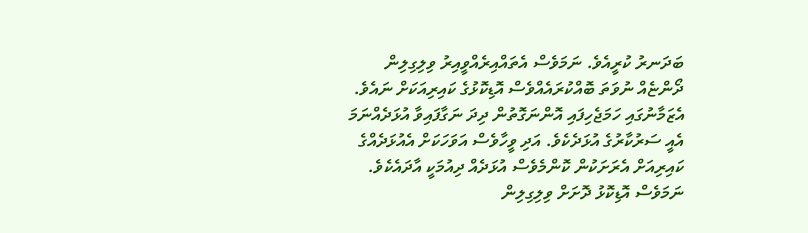ބަދަނރު ކުރީއެވެ. ނަމަވެސް އެތައްއިރެއްވީއިރު ވިލިގިލިން ދޯންޏެއް ނުވަތަ ބޮއްކުރައެއްވެސް އޮޑިކޮޅުގެ ކައިރިއަކަށް ނައެވެ.
އެޒަމާނުގައި ހަމަޖެހިފައި އޮންނަގޮތުން ދިދަ ނަގާފައިވާ އުޅަދެއްނަމަ އެއީ ސަރުކާރުގެ އުޅަދެކެވެ. އަދި ވީހާވެސް އަވަހަކަށް އެއުޅަދެއްގެ ކައިރިއަށް އެރަށަކުން ކޮންމެވެސް އުޅަދެއް ދިއުމަކީ އާދައެކެވެ. ނަމަވެސް އޮޑިކޮޅު ދޮށަށް ވިލިގިލިން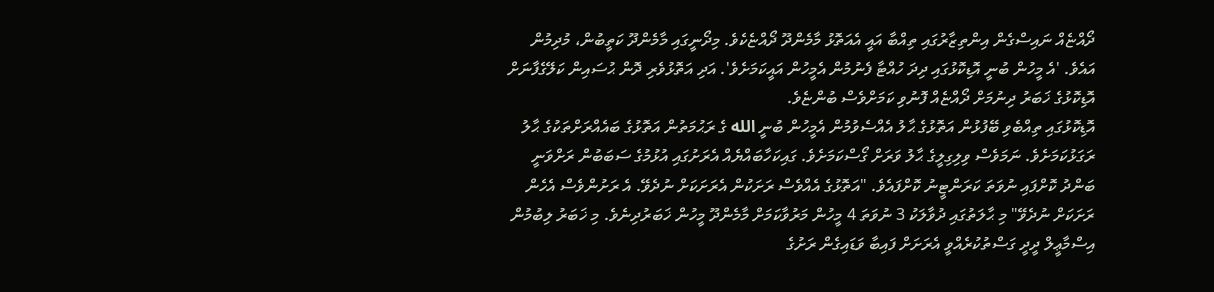ދޯއްޏެއް ނައިސްގެން އިންތިޒާރުގައި ތިއްބާ އައީ އެއަތޮޅު މާމެންދޫ ދޯއްޏެކެވެ. މިދޯނީގައި މާމެންދޫ ކަތީބުން، މުދިމުން އައެވެ. 'އެ މީހުން ބުނީ އޮޑިކޮޅުގައި ދިދަ ހުއްޓާ ފެނުމުން އެމީހުން އައީކަމަށެވެ'. އަދި އަތޮޅުވެރި ދޮން ޙުސައިން ކަލޭގެފާނަށް އޮޑިކޮޅުގެ ޚަބަރު ދިނުމަށް ދޯއްޏެއް ފޮނުވި ކަމަށްވެސް ބުންޏެވެ.
އޮޑިކޮޅުގައި ތިއްބެވި ބޭފުޅުން އަތޮޅުގެ ޙާލު އެއްސެވުމުން އެމީހުން ބުނީ الله ގެ ރަޙުމަތުން އަތޮޅުގެ ބައެއްރަށްތަކުގެ ޙާލު ރަގަޅުކަމަށެވެ. ނަމަވެސް ވިލިގިލީގެ ޙާލު ވަރަށް ގޯސްކަމަށެވެ. ގައިކަހާބައްޔެއް އެރަށުގައި އުޅުމުގެ ސަބަބުން ރަށްވަނީ ބަންދު ކޮށްފައި ނުވަތަ ކަރަންޓީނު ކޮށްފައެވެ. "އަތޮޅުގެ އެއްވެސް ރަށަކުން އެރަށަކަށް ނުދެވޭ. އެ ރަށުންވެސް އެހެން ރަށަކަށް ނުދެވޭ" މި ޙާލަތުގައި ދުވާލަކު 3 ނުވަތަ 4 މީހުން މަރުވާކަމަށް މާމެންދޫ މީހުން ޚަބަރުދިނެވެ. މި ޚަބަރު ލިބުމުން އިސްމާޢީލް ދީދީ ގަސްތުކުރެއްވީ އެރަށަށް ފައިބާ ވަޑައިގެން ރަށުގެ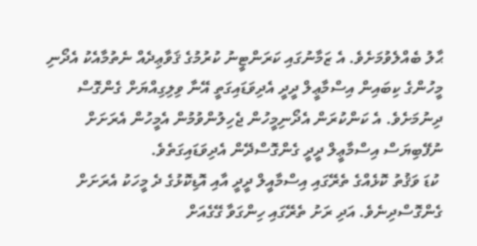ޙާލު ބެއްލެވުމަށެވެ. އެ ޒަމާނުގައި ކަރަންޓީނު ކުރުމުގެ ޤަވާޢިދެއް ނެތުމާއެކު އެދޯނި މީހުންގެ ކިބައިން އިސްމާޢީލް ދީދީ އެދިވަޑައިގަތީ އޭނާ ވިލިގިއްޔަށް ގެންގޮސް ދިނުމަށެވެ. އެ ކަންކުރަން އެދޯނިމީހުން ޖެހިލުންވުމުން އެމީހުން އެރަށަށް ނުފޭބިޔަސް އިސްމާޢީލް ދީދީ ގެންގޮސްދޭން އެދިވަޑައިގަތެވެ.
 ކުޑަ ވަޤުތު ކޮޅެއްގެ ތެރޭގައި އިސްމާއީލް ދީދީ އާއި އޮޑިކޮޅުގެ ދެ މީހަކު އެރަށަށް ގެންގޮސްދިނެވެ. އަދި ރަށު ތެރޭގައި ހިންގަވާ ގޭގެއަށް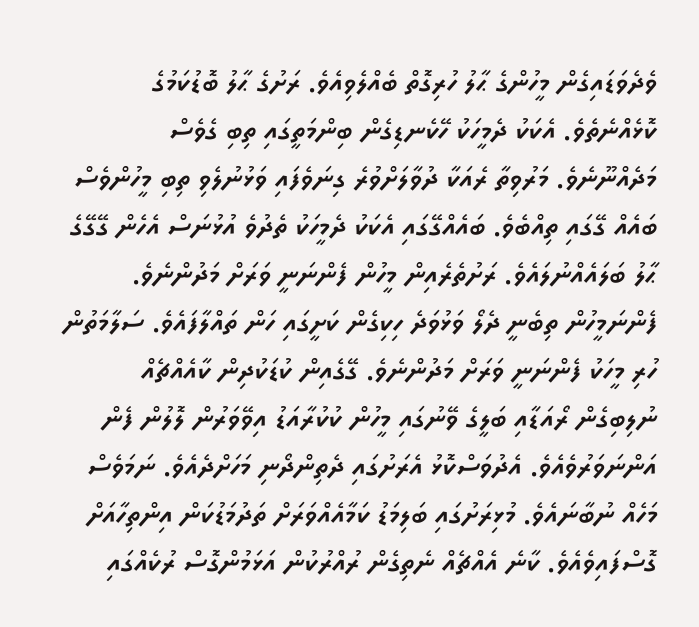ވެދެވަޑައިގެން މީހުންގެ ޙާލު ހުރިގޮތް ބެއްލެވިއެވެ. ރަށުގެ ޙާލު ބޮޑުކަމުގެ ކޮޅެއްނެތެވެ. އެކަކު ދެމީހަކު ހޭކެނޑިގެން ބިންމަތީގައި ތިބި ގެވެސް މަދެއްނޫނެވެ. މަރުވިތާ ރެއަކާ ދުވާލަށްވުރެ ގިނަވެފައި ވަޅުނުލެވި ތިބި މީހުންވެސް ބައެއް ގޭގައި ތިއްބެވެ. ބައެއްގޭގައި އެކަކު ދެމީހަކު ތެދުވެ އުޅުނަސް އެހެން ގޭގޭގެ ޙާލު ބަލައެއްނުލައެވެ. ރަށުތެރެއިން މީހުން ފެންނަނީ ވަރަށް މަދުންނެވެ. ފެންނަމީހުން ތިބެނީ ދެލޯ ވަޅުވަދެ ހިކިގެން ކަށީގައި ހަން ތައްލާފައެވެ. ސަލާމަތުން ހުރި މީހަކު ފެންނަނީ ވަރަށް މަދުންނެވެ. ގޭގެއިން ކުޑަކުދިން ކާއެއްޗެއް ނުލިބިގެން ރޯއަޑާއި ބަލީގެ ވޭނުގައި މީހުން ކުކުރާއަޑު އިވޭވަރުން ލޮލުން ފެން އަންނަވަރުވެއެވެ. އެދުވަސްކޮޅު އެރަށުގައި ދެތިންދޯނި މަހަށްދެއެވެ. ނަމަވެސް މަހެއް ނުބާނައެވެ. މުޅިރަށުގައި ބަލިމަޑު ކަމާއެއްވަރަށް ތަދުމަޑުކަން އިންތިހާއަށް ގޮސްފައިވެއެވެ. ކާނެ އެއްޗެއް ނެތިގެން ރުއްރުކުން އަޅަމުންގޮސް ރުކެއްގައި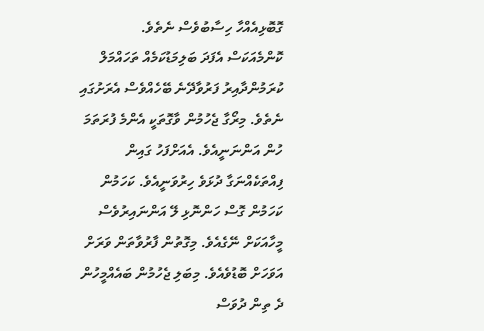ގޮބޮޅިއެއްހާ ހިސާބުވެސް ނެތެވެ.
ކޮންމެއަކަސް އެފަދަ ބަލިމަޑުކަމެއް ތަހައްމަލް ކުރަމުންދާއިރު ފަރުވާދޭނެ ބޭހެއްވެސް އެރަށުގައި ނެތެވެ. މިރޯގާ ޖެހުމުން ވާގޮތަކީ އެންމެ ފުރަތަމަ ހުން އަންނަނީއެވެ. އެއަށްފަހު ގައިން ފިއްތަކެއްނަގާ ދުޅަވެ ހިރުވަނީއެވެ. ކަހަމުން ކަހަމުން ގޮސް ހަންނޮޅި ލޭ އަންނައިރުވެސް މީހާއަކަށް ނޭގެއެވެ. މިގޮތުން ފާރުވާތަން ވަރަށް އަވަހަށް ބޮޑުވެއެވެ. މިބަލި ޖެހުމުން ބައެއްމީހުން ދެ ތިން ދުވަސް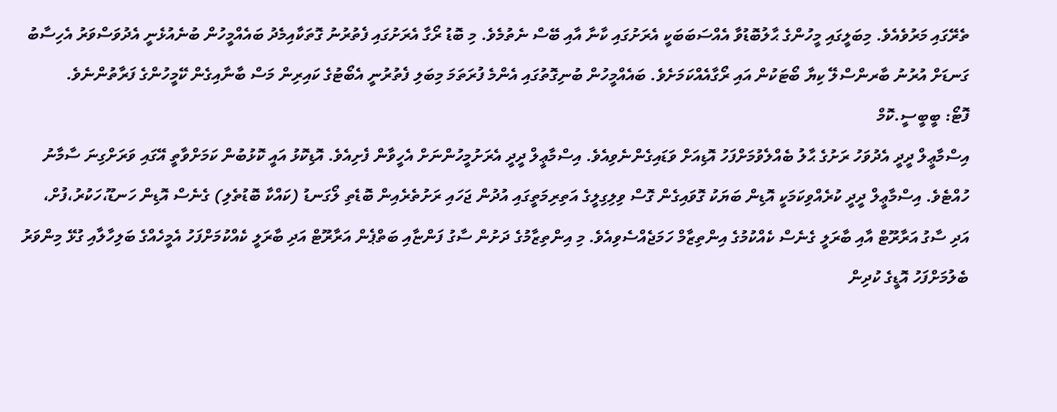ތެރޭގައި މަރުވެއެވެ. މިބަލީގައި މީހުންގެ ޙާލުބޮޑުވާ އެއްސަބަބަކީ އެރަށުގައި ކާނާ އާއި ބޭސް ނެތުމެވެ. މި ބޮޑު ރޯގާ އެރަށުގައި ފެތުރުނު ގޮތަކާއިމެދު ބައެއްމީހުން ބުނެއުޅެނީ އެދުވަސްވަރު އެހިސާބު ގަނޑަށް އުރުނު ބާރންސްލޭ ކިޔާ ބޯޓަކުން އައި ރޯގާއެއްކަމަށެވެ. ބައެއްމީހުން ބުނިގޮތުގައި އެންމެ ފުރަތަމަ މިބަލި ފެތުރުނީ އެބޯޓުގެ ކައިރިން މަސް ބާނާއިގެން ކޭމީހުންގެ ފަރާތުންނެވެ.
ފޮޓޯ: ބީބީސީ.ކޮމް
އިސްމާޢީލް ދީދީ އެދުވަހު ރަށުގެ ޙާލު ބެއްލެވުމަށްފަހު އޮޑިއަށް ވަޑައިގެންނެވިއެވެ. އިސްމާޢީލް ދީދީ އެރަށުމީހުންނަށް އެހީވާން ފެށިއެވެ. އޮޑިކޮޅު އައީ ކޮޅުބުން ކަމަށްވާތީ އޭގައި ވަރަށްގިނަ ސާމާނު ހުއްޓެވެ. އިސްމާޢީލް ދީދީ ކުރެއްވިކަމަކީ އޮޑިން ބަޔަކު ގޮވައިގެން ގޮސް ވިލިގިލީގެ އަތިރިމަތީގައި އުދުން ޖަހައި ރަށުތެރެއިން ބޮޑެތި ލޯގަނޑު (ކައްކާ ބޮޑުތެލި) ގެނެސް އޮޑިން ހަނޑޫ،ހަކުރު،ފުށް، އަދި ސާގު އަރާރޫޓް އާއި ބާރަލީ ގެނެސް ކެއްކުމުގެ އިންތިޒާމް ހަމަޖެއްސެވިއެވެ. މި އިންތިޒާމުގެ ދަށުން ސާގު ފަންޏާއި ބަތްޕެން އަރާރޫޓް އަދި ބާރަލީ ކެއްކުމަށްފަހު އެމީހެއްގެ ބަލިހާލާއި ގުޅޭ މިންވަރު ބެލުމަށްފަހު އޮޑީގެ ކުދިން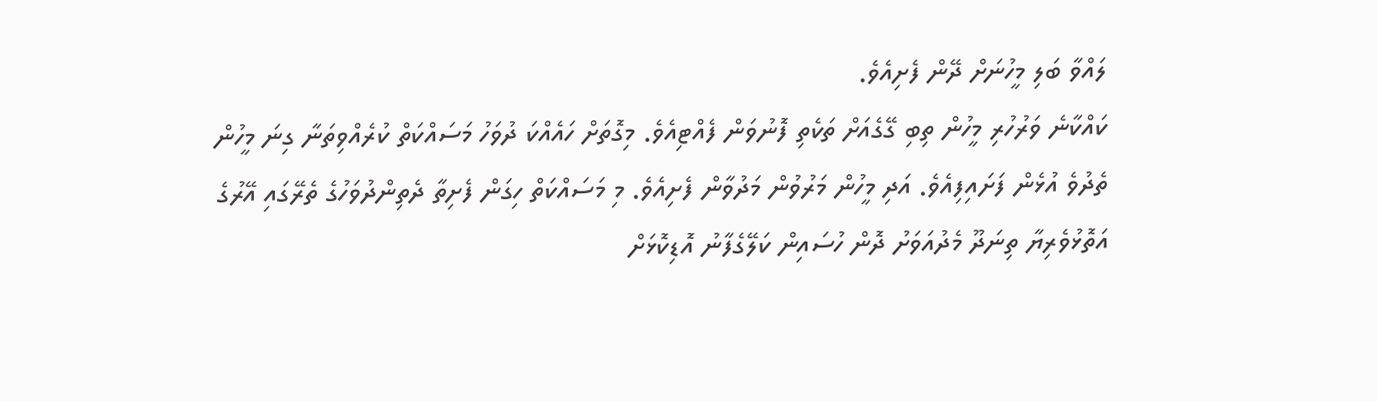ލައްވާ ބަލި މީހުނަށް ދޭން ފެށިއެވެ.
ކައްކާނެ ވަރުހުރި މީހުން ތިބި ގޭގެއަށް ތަކެތި ފޮނުވަން ފެއްޓިއެވެ. މިގޮތަށް ހައެއްކަ ދުވަހު މަސައްކަތް ކުރެއްވިތަނާ ގިނަ މީހުން ތެދުވެ އުޅެން ފަށައިފިއެވެ. އަދި މީހުން މަރުވުން މަދުވާން ފެށިއެވެ. މި މަސައްކަތް ހިގަން ފެށިތާ ދެތިންދުވަހުގެ ތެރޭގައި އޭރުގެ އަތޮޅުވެރިޔާ ތިނަދޫ މެދުއަވަށު ދޮން ހުސައިން ކަލޭގެފާނު އޮޑިކޮޅަށް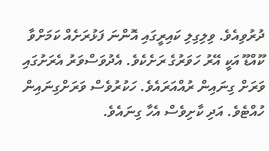ދުރުވިއެވެ. ވިލިގިލި ކައިރީގައި އޮންނަ ފަޅުރަށެއް ކަމަށްވާ ކޫއްޑޫ އަކީ އޭރު ހަވަރުގެ ރަށެކެވެ. އެދުވަސްވަރު އެރަށުގައި ވަރަށް ގިނައިން ރުއްއަރައެވެ. ހަކުރުވެސް ވަރަށްގިނައިން ހުއްޓެވެ. އަދި ކާށިވެސް އެހާ ގިނައެވެ.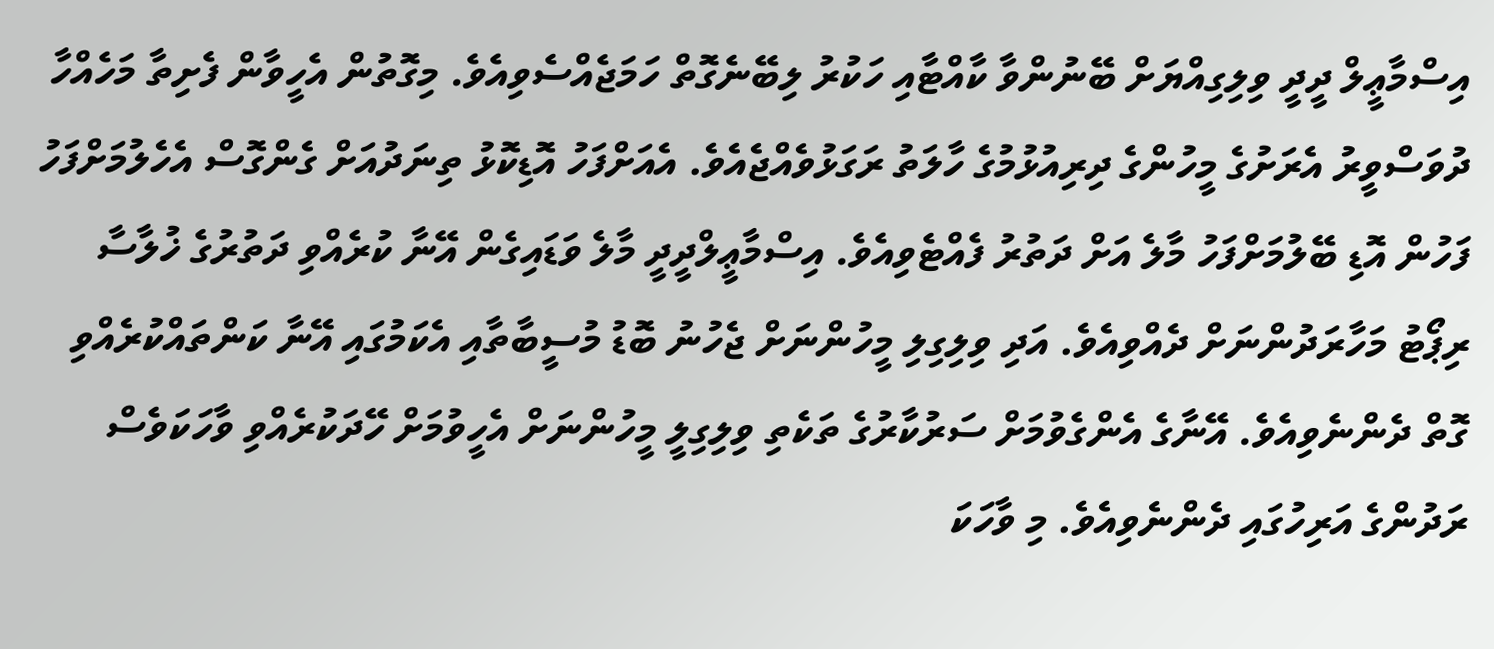އިސްމާޢީލް ދީދީ ވިލިގިއްޔަށް ބޭނުންވާ ކާއްޓާއި ހަކުރު ލިބޭނެގޮތް ހަމަޖެއްސެވިއެވެ. މިގޮތުން އެހީވާން ފެށިތާ މަހެއްހާ ދުވަސްވީރު އެރަށުގެ މީހުންގެ ދިރިއުޅުމުގެ ހާލަތު ރަގަޅުވެއްޖެއެވެ. އެއަށްފަހު އޮޑިކޮޅު ތިނަދުއަށް ގެންގޮސް އެހެލުމަށްފަހު ފަހުން އޮޑި ބޭލުމަށްފަހު މާލެ އަށް ދަތުރު ފެއްޓެވިއެވެ. އިސްމާޢީލްދީދީ މާލެ ވަޑައިގެން އޭނާ ކުރެއްވި ދަތުރުގެ ޚުލާސާ ރިޕޯޓު މަހާރަދުންނަށް ދެއްވިއެވެ. އަދި ވިލިގިލި މީހުންނަށް ޖެހުނު ބޮޑު މުސީބާތާއި އެކަމުގައި އޭނާ ކަންތައްކުރެއްވި ގޮތް ދެންނެވިއެވެ. އޭނާގެ އެންގެވުމަށް ސަރުކާރުގެ ތަކެތި ވިލިގިލީ މީހުންނަށް އެހީވުމަށް ހޭދަކުރެއްވި ވާހަކަވެސް ރަދުންގެ އަރިހުގައި ދެންނެވިއެވެ. މި ވާހަކަ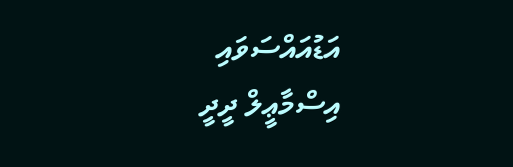އަޑުއައްސަވައި އިސްމާޢީލް ދީދީ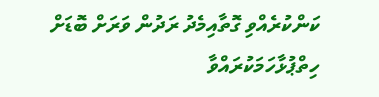ކަންކުރެއްވި ގޮތާއިމެދު ރަދުން ވަރަށް ބޮޑަށް ހިތްޕުޅާހަމަކުރައްވާ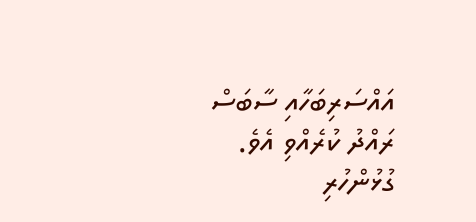އައްސަރިބަހާއި ސާބަސް ރައްދު ކުރެއްވި އެވެ.
ގުޅުންހުރި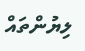ލިޔުންތައް